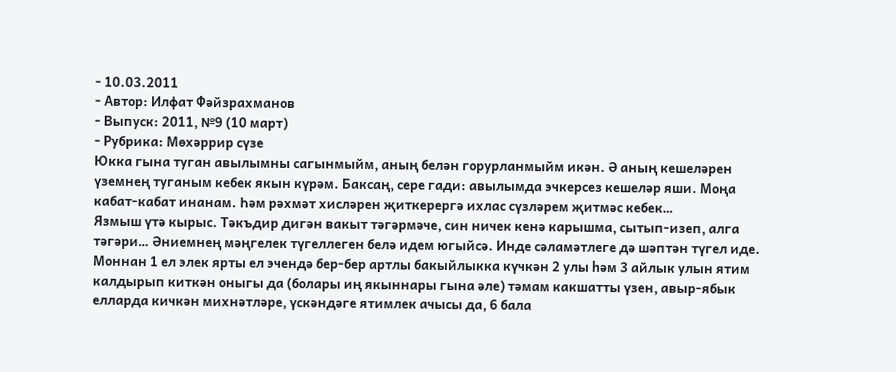- 10.03.2011
- Автор: Илфат Фәйзрахманов
- Выпуск: 2011, №9 (10 март)
- Рубрика: Мөхәррир сүзе
Юкка гына туган авылымны сагынмыйм, аның белән горурланмыйм икән. Ә аның кешеләрен үземнең туганым кебек якын күрәм. Баксаң, сере гади: авылымда эчкерсез кешеләр яши. Моңа кабат-кабат инанам. Һәм рәхмәт хисләрен җиткерергә ихлас сүзләрем җитмәс кебек…
Язмыш үтә кырыс. Тәкъдир дигән вакыт тәгәрмәче, син ничек кенә карышма, сытып-изеп, алга тәгәри… Әниемнең мәңгелек түгеллеген белә идем югыйсә. Инде сәламәтлеге дә шәптән түгел иде. Моннан 1 ел элек ярты ел эчендә бер-бер артлы бакыйлыкка күчкән 2 улы һәм 3 айлык улын ятим калдырып киткән оныгы да (болары иң якыннары гына әле) тәмам какшатты үзен, авыр-ябык елларда кичкән михнәтләре, үскәндәге ятимлек ачысы да, 6 бала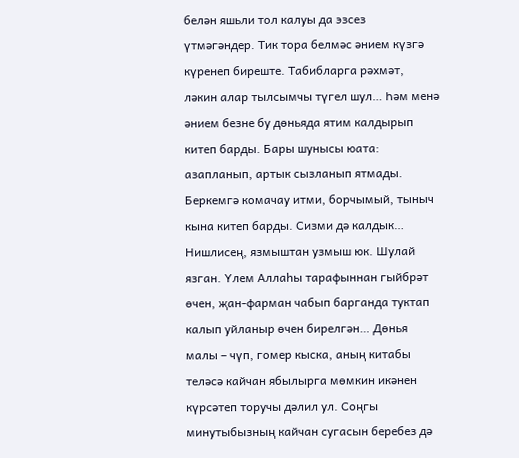белән яшьли тол калуы да эзсез үтмәгәндер. Тик тора белмәс әнием күзгә күренеп биреште. Табибларга рәхмәт, ләкин алар тылсымчы түгел шул… Һәм менә әнием безне бу дөньяда ятим калдырып китеп барды. Бары шунысы юата: азапланып, артык сызланып ятмады. Беркемгә комачау итми, борчымый, тыныч кына китеп барды. Сизми дә калдык…
Нишлисең, язмыштан узмыш юк. Шулай язган. Үлем Аллаһы тарафыннан гыйбрәт өчен, җан-фарман чабып барганда туктап калып уйланыр өчен бирелгән… Дөнья малы – чүп, гомер кыска, аның китабы теләсә кайчан ябылырга мөмкин икәнен күрсәтеп торучы дәлил ул. Соңгы минутыбызның кайчан сугасын беребез дә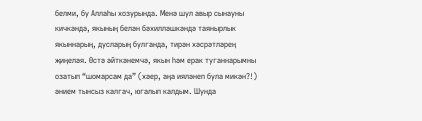белми, бу Аллаһы хозурында. Менә шул авыр сынауны кичкәндә, якының белән бәхилләшкәндә таянырлык якыннарың, дусларың булганда, тирән хәсрәтләрең җиңеләя. Өстә әйткәнемчә, якын һәм ерак туганнарымны озатып “шомарсам да” (хәер, аңа ияләнеп була микән?!) әнием тынсыз калгач, югалып калдым. Шунда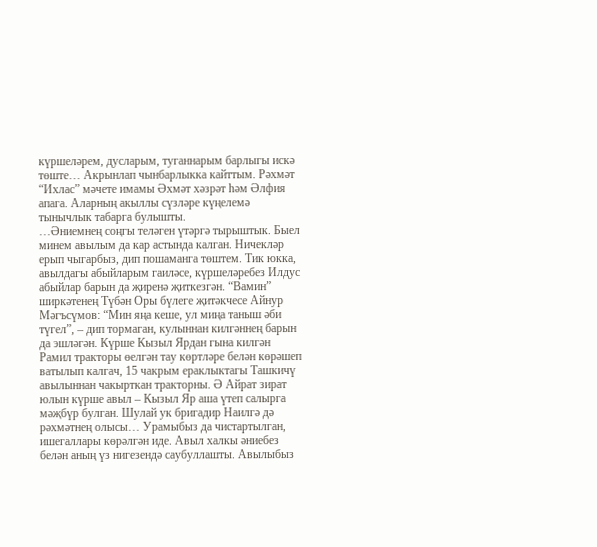күршеләрем, дусларым, туганнарым барлыгы искә төште… Акрынлап чынбарлыкка кайттым. Рәхмәт “Ихлас” мәчете имамы Әхмәт хәзрәт һәм Әлфия апага. Аларның акыллы сүзләре күңелемә тынычлык табарга булышты.
…Әниемнең соңгы теләген үтәргә тырыштык. Быел минем авылым да кар астында калган. Ничекләр ерып чыгарбыз, дип пошаманга төштем. Тик юкка, авылдагы абыйларым гаиләсе, күршеләребез Илдус абыйлар барын да җиренә җиткезгән. “Вамин” ширкәтенең Түбән Оры бүлеге җитәкчесе Айнур Мәгъсүмов: “Мин яңа кеше, ул миңа таныш әби түгел”, – дип тормаган, кулыннан килгәннең барын да эшләгән. Күрше Кызыл Ярдан гына килгән Рамил тракторы өелгән тау көртләре белән көрәшеп ватылып калгач, 15 чакрым ераклыктагы Ташкичү авылыннан чакырткан тракторны. Ә Айрат зират юлын күрше авыл – Кызыл Яр аша үтеп салырга мәҗбүр булган. Шулай ук бригадир Наилгә дә рәхмәтнең олысы… Урамыбыз да чистартылган, ишегаллары көрәлгән иде. Авыл халкы әниебез белән аның үз нигезендә саубуллашты. Авылыбыз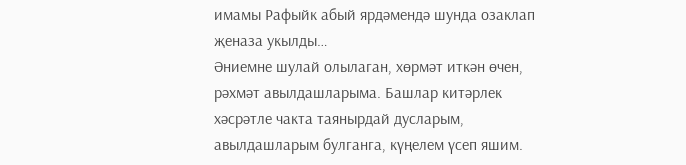имамы Рафыйк абый ярдәмендә шунда озаклап җеназа укылды…
Әниемне шулай олылаган, хөрмәт иткән өчен, рәхмәт авылдашларыма. Башлар китәрлек хәсрәтле чакта таянырдай дусларым, авылдашларым булганга, күңелем үсеп яшим.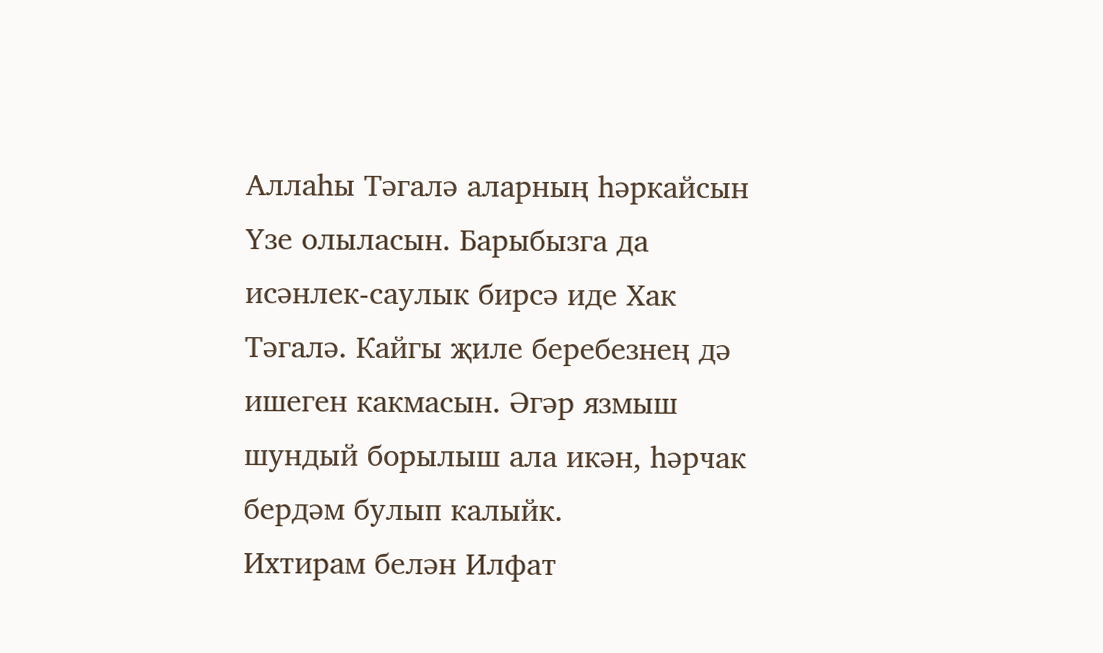Аллаһы Тәгалә аларның һәркайсын Үзе олыласын. Барыбызга да исәнлек-саулык бирсә иде Хак Тәгалә. Кайгы җиле беребезнең дә ишеген какмасын. Әгәр язмыш шундый борылыш ала икән, һәрчак бердәм булып калыйк.
Ихтирам белән Илфат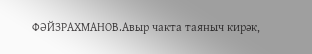ФӘЙЗРАХМАНОВ.Авыр чакта таяныч кирәк,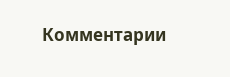Комментарии